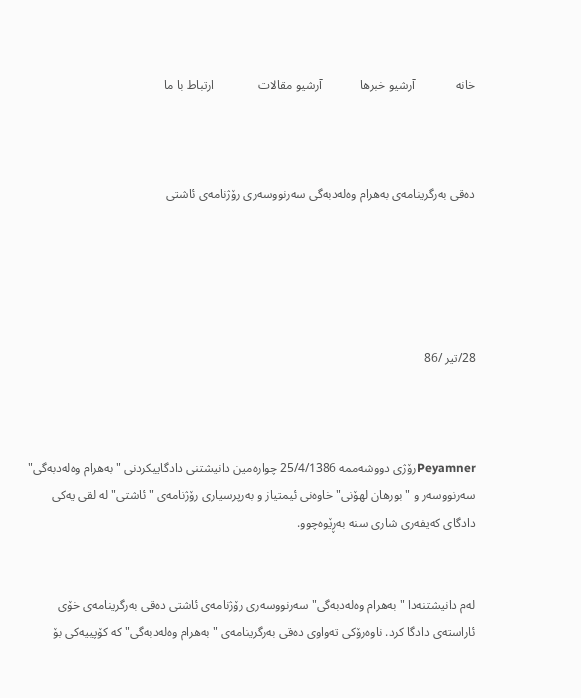خانه             آرشيو خبرها            آرشيو مقالات              ارتباط با ما



ده‌قی به‌رگرینامه‌ی به‌هرام وه‌له‌دبه‌گی سه‌رنووسه‌ری رۆژنامه‌ی ئاشتی





28/تیر /86



Peyamnerرۆژی دووشه‌ممه‌ 25/4/1386 چواره‌مین دانیشتنی دادگاییكردنی "به‌هرام وه‌له‌دبه‌گی" سه‌رنووسه‌ر و "بورهان لهۆنی" خاوه‌نی ئیمتیاز و به‌رپرسیاری رۆژنامه‌ی "ئاشتی" له‌ لقی ‌یه‌كی دادگای كه‌یفه‌ری شاری سنه‌ به‌ڕێوه‌چوو.


له‌م دانیشتنه‌دا "به‌هرام وه‌له‌دبه‌گی" سه‌رنووسه‌ری رۆژنامه‌ی ئاشتی ده‌قی به‌رگرینامه‌ی خۆی ئاراسته‌ی دادگا كرد. ناوه‌رۆكی ته‌واوی ده‌قی به‌رگرینامه‌ی "به‌هرام وه‌له‌دبه‌گی" كه‌ كۆپییه‌كی بۆ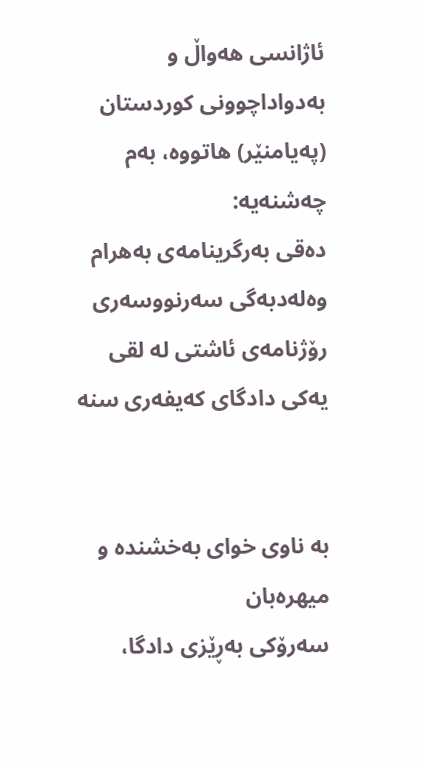ئاژانسی هه‌واڵ و به‌دواداچوونی كوردستان (په‌یامنێر) هاتووه‌، به‌م چه‌شنه‌یه‌:
ده‌قی به‌رگرینامه‌ی به‌هرام وه‌له‌دبه‌گی سه‌رنووسه‌ری رۆژنامه‌ی ئاشتی له‌ لقی‌ یه‌كی دادگای كه‌یفه‌ری سنه


به‌ ناوی خوای به‌خشنده‌ و میهره‌بان
سه‌رۆكی به‌ڕێزی دادگا،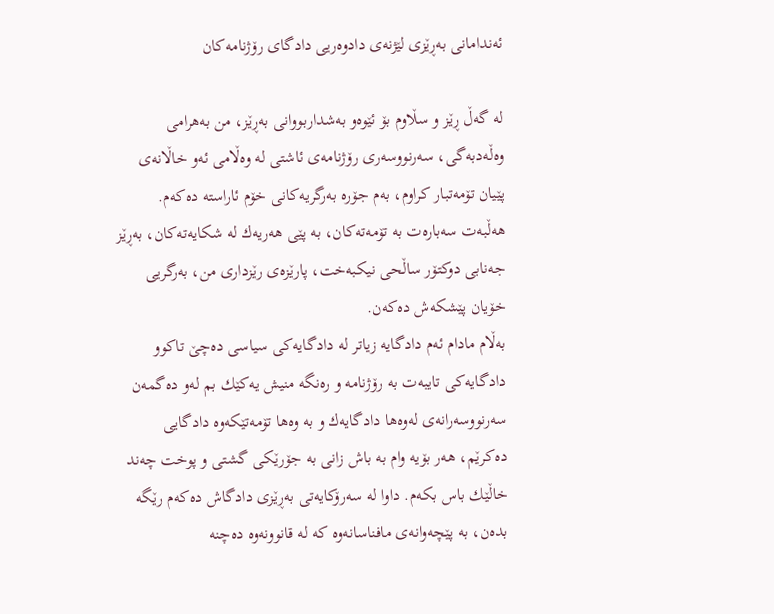ئه‌ندامانی به‌ڕێزی لێژنه‌ی دادوه‌ریی دادگای رۆژنامه‌كان

له‌ گه‌ڵ ڕێز و سڵاوم بۆ ئێوه‌و به‌شداربووانی به‌ڕێز، من به‌هرامی وه‌ڵه‌دبه‌گی، سه‌رنووسه‌ری رۆژنامه‌ی ئاشتی له‌ وه‌ڵامی ئه‌و خاڵانه‌ی پێیان تۆمه‌تبار كراوم، به‌م جۆره‌ به‌رگریه‌كانی خۆم ئاراسته‌ ده‌كه‌م.
هه‌ڵبه‌ت سه‌باره‌ت به‌ تۆمه‌ته‌كان، به‌ پێی هه‌ریه‌ك له‌ شكایه‌ته‌كان، به‌ڕێز جه‌نابی دوكتۆر ساڵحی نیكبه‌خت، پارێزه‌ی رێزداری من، به‌رگریی خۆیان پێشكه‌ش ده‌كه‌ن.
به‌ڵام مادام ئه‌م دادگایه‌ زیاتر له‌ دادگایه‌كی سیاسی ده‌چێ تاكوو دادگایه‌كی تایبه‌ت به‌ رۆژنامه‌ و ره‌نگه‌ منیش یه‌كێك بم له‌و ده‌گمه‌ن سه‌رنووسه‌رانه‌ی له‌وه‌ها دادگایه‌ك و به‌ وه‌ها تۆمه‌تێكه‌وه‌ دادگایی ده‌كرێم، هه‌ر بۆیه‌ وام به‌ باش زانی به‌ جۆرێكی گشتی و پوخت چه‌ند خاڵێك باس بكه‌م. داوا له‌ سه‌رۆكایه‌تی به‌ڕێزی دادگاش ده‌كه‌م رێگه‌ بده‌ن، به‌ پێچه‌وانه‌ی مافناسانه‌وه‌ كه‌ له‌ قانوونه‌وه‌ ده‌چنه‌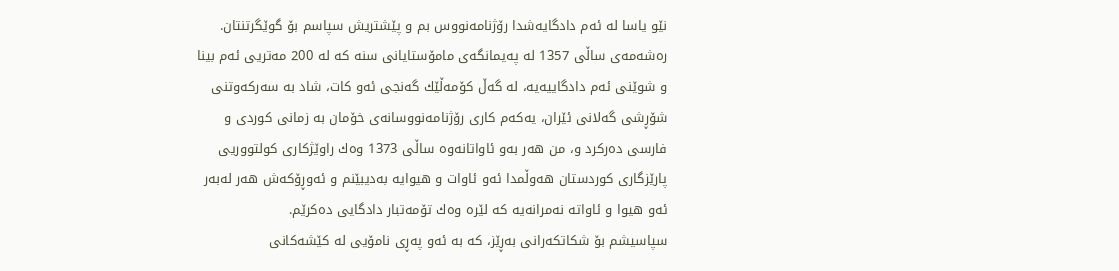نێو یاسا له‌ ئه‌م دادگایه‌شدا رۆژنامه‌نووس بم و پێشتریش سپاسم بۆ گوێگرتنتان.
ره‌شه‌مه‌ی ساڵی 1357 له‌ په‌یمانگه‌ی مامۆستایانی سنه‌ كه‌ له‌ 200 مه‌تریی ئه‌م بینا و شوێنی ئه‌م دادگاییه‌یه‌، له‌ گه‌ڵ كۆمه‌ڵێك گه‌نجی ئه‌و كات، شاد به‌ سه‌ركه‌وتنی شۆڕشی گه‌لانی ئێران، یه‌كه‌م كاری رۆژنامه‌نووسانه‌ی خۆمان به‌ زمانی كوردی و فارسی ده‌ركرد و، من هه‌ر به‌و ئاواتانه‌وه‌ ساڵی 1373 وه‌ك راوێژكاری كولتووریی پارێزگاری كوردستان هه‌وڵمدا ئه‌و ئاوات و هیوایه‌ به‌دیبێنم و ئه‌وڕۆكه‌ش هه‌ر له‌به‌ر ئه‌و هیوا و ئاواته‌ نه‌مرانه‌یه‌ كه‌ لێره‌ وه‌ك تۆمه‌تبار دادگایی ده‌كرێم.
سپاسیشم بۆ شكاتكه‌رانی به‌ڕێز، كه‌ به‌ ئه‌و په‌ڕی نامۆیی له‌ كێشه‌كانی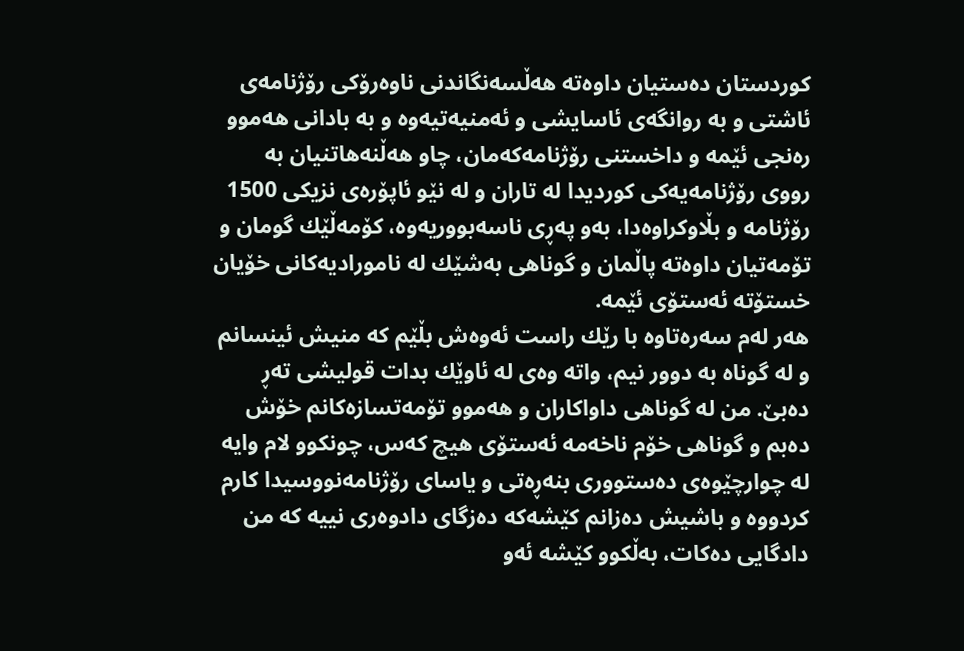كوردستان ده‌ستیان داوه‌ته‌ هه‌ڵسه‌نگاندنی ناوه‌رۆكی رۆژنامه‌ی ئاشتی و به‌ روانگه‌ی ئاسایشی و ئه‌منیه‌تیه‌وه‌ و به‌ بادانی هه‌موو ره‌نجی ئێمه‌ و داخستنی رۆژنامه‌كه‌مان، چاو هه‌ڵنه‌هاتنیان به‌ رووی رۆژنامه‌یه‌كی كوردیدا له‌ تاران و له‌ نێو ئاپۆره‌ی نزیكی 1500 رۆژنامه‌ و بڵاوكراوه‌دا، به‌و په‌ڕی ناسه‌بووریه‌وه‌، كۆمه‌ڵێك گومان و تۆمه‌تیان داوه‌ته‌ پاڵمان و گوناهی به‌شێك له‌ نامورادیه‌كانی خۆیان خستۆته‌ ئه‌ستۆی ئێمه‌.
هه‌ر له‌م سه‌ره‌تاوه‌ با رێك راست ئه‌وه‌ش بڵێم كه‌ منیش ئینسانم و له‌ گوناه‌ به‌ دوور نیم، واته‌ وه‌ی له‌ ئاوێك بدات قولیشی ته‌ڕ ده‌بێ. من له‌ گوناهی داواكاران و هه‌موو تۆمه‌تسازه‌كانم خۆش ده‌بم و گوناهی خۆم ناخه‌مه‌ ئه‌ستۆی هیچ كه‌س، چونكوو لام وایه‌ له‌ چوارچێوه‌ی ده‌ستووری بنه‌ڕه‌تی و یاسای رۆژنامه‌نووسیدا كارم كردووه‌ و باشیش ده‌زانم كێشه‌كه‌ ده‌زگای دادوه‌ری نییه‌ كه‌ من دادگایی ده‌كات، به‌ڵكوو كێشه‌ ئه‌و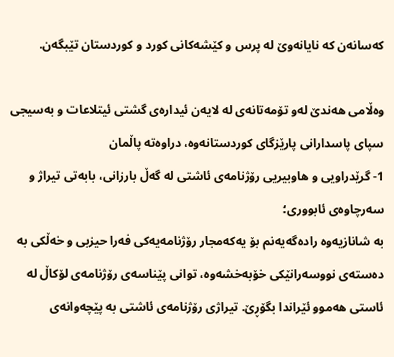كه‌سانه‌ن كه‌ نایانه‌وێ له‌ پرس و كێشه‌كانی كورد و كوردستان تێبگه‌ن.

وه‌ڵامی هه‌ندێ له‌و تۆمه‌تانه‌ی له‌ لایه‌ن ئیداره‌ی گشتی ئیتلاعات و به‌سیجی سپای پاسدارانی پارێزگای كوردستانه‌وه‌، دراوه‌ته‌ پاڵمان
1- گرێدراویی و هاوبیریی رۆژنامه‌ی ئاشتی له‌ گه‌ڵ بارزانی، بابه‌تی تیراژ و سه‌رچاوه‌ی ئابووری؛
به‌ شانازیه‌وه‌ راده‌گه‌یه‌نم بۆ یه‌كه‌مجار رۆژنامه‌یه‌كی فه‌را حیزبی و خه‌ڵكی به‌ ده‌سته‌ی نووسه‌رانێكی خۆبه‌خشه‌وه‌، توانی پێناسه‌ی رۆژنامه‌ی لۆكاڵ له‌ ئاستی هه‌موو ئێراندا بگۆڕێ. تیراژی رۆژنامه‌ی ئاشتی به‌ پێچه‌وانه‌ی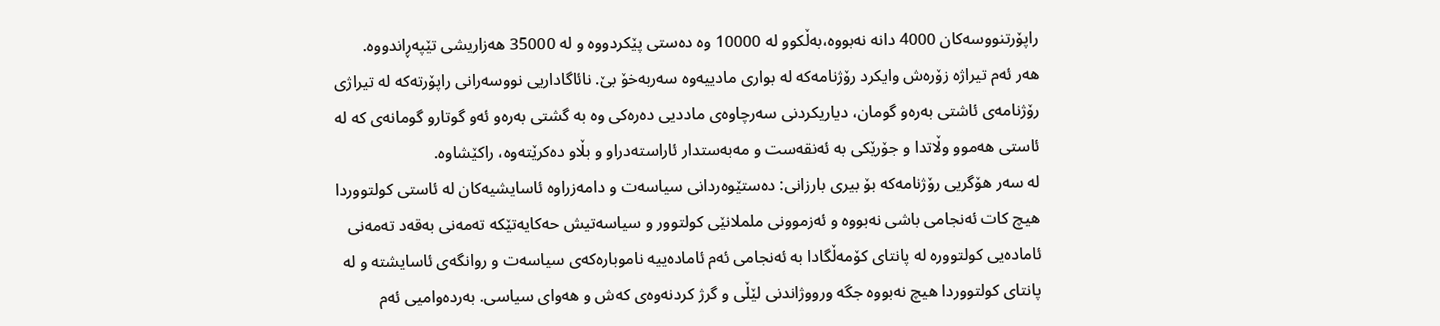راپۆرتنووسه‌كان 4000 دانه‌ نه‌بووه‌،به‌ڵكوو له‌ 10000 وه‌ ده‌ستی پێكردووه‌ و له‌ 35000 هه‌زاریشی تێپه‌ڕاندووه‌.
هه‌ر ئه‌م تیراژه‌ زۆره‌ش وایكرد رۆژنامه‌كه‌ له‌ بواری مادییه‌وه‌ سه‌ربه‌خۆ بێ. نائاگاداریی نووسه‌رانی راپۆرته‌كه‌ له‌ تیراژی رۆژنامه‌ی ئاشتی به‌ره‌و گومان، دیاریكردنی سه‌رچاوه‌ی ماددیی ده‌ره‌كی وه‌ به‌ گشتی به‌ره‌و ئه‌و گوتارو گومانه‌ی كه‌ له‌ ئاستی هه‌موو وڵاتدا و جۆرێكی به‌ ئه‌نقه‌ست و مه‌به‌ستدار ئاراسته‌دراو و بڵاو ده‌كرێته‌وه‌، راكێشاوه‌.
له‌ سه‌ر هۆگریی رۆژنامه‌كه‌ بۆ بیری بارزانی: ده‌ستێوه‌ردانی سیاسه‌ت و دامه‌زراوه‌ ئاسایشیه‌كان له‌ ئاستی كولتووردا هیچ كات ئه‌نجامی باشی نه‌بووه‌ و ئه‌زموونی ململانێی كولتوور و سیاسه‌تیش حه‌كایه‌تێكه‌ ته‌مه‌نی به‌قه‌د ته‌مه‌نی ئاماده‌یی كولتووره‌ له‌ پانتای كۆمه‌ڵگادا به‌ ئه‌نجامی ئه‌م ئاماده‌ییه‌ ناموباره‌كه‌ی سیاسه‌ت و روانگه‌ی ئاسایشته‌ و له‌ پانتای كولتووردا هیچ نه‌بووه‌ جگه‌ ورووژاندنی لێڵی و گرژ كردنه‌وه‌ی كه‌ش و هه‌وای سیاسی. به‌رده‌وامیی ئه‌م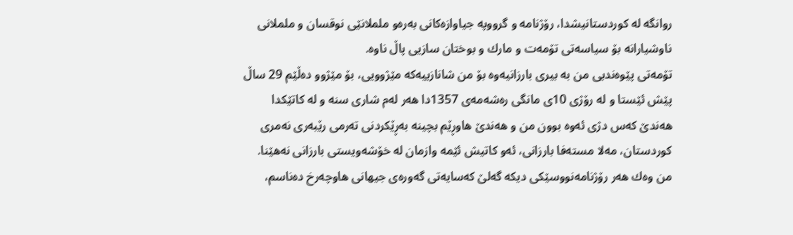روانگه‌ له‌ كوردستانیشدا، رۆژنامه‌ و گرووپه‌ جیاوازه‌كانی به‌ره‌و ململانێی نوقسان و ململانی ناوشیارانه‌ بۆ سیاسه‌تی تۆمه‌ت و مارك و بوختان سازیی پاڵ ناوه‌.
تۆمه‌تی پێوه‌ندیی من به‌ بیری بارزانیه‌وه‌ بۆ من شانازییه‌كه‌ مێژوویی، بۆ مێژوو ده‌ڵێم 29 ساڵ پێش ئێستا و له‌ رۆژی 10ی مانگی ره‌شه‌مه‌ی 1357دا هه‌ر له‌م شاری سنه‌ و له‌ كاتێكدا هه‌ندێ كه‌س دژی ئه‌وه‌ بوون من و هه‌ندێ هاوڕێم بچینه‌ به‌ڕێكردنی ته‌رمی رێبه‌ری نه‌مری كوردستان، مه‌لا مسته‌فا بارزانی، ئه‌و كاتیش ئێمه‌ وازمان له‌ خۆشه‌ویستی بارزانی نه‌هێنا. من وه‌ك هه‌ر رۆژنامه‌نووسێكی دیكه‌ گه‌لێ كه‌سایه‌تی گه‌وره‌ی جیهانی هاوچه‌رخ ده‌ناسم،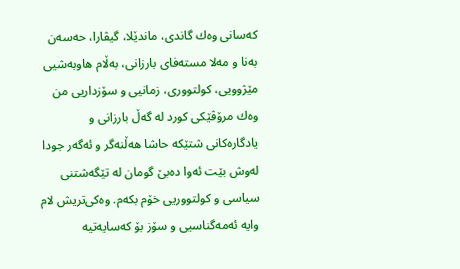كه‌سانی وه‌ك گاندی، ماندێلا، گیڤارا، حه‌سه‌ن به‌نا و مه‌لا مسته‌فای بارزانی، به‌ڵام هاوبه‌شیی مێژوویی، كولتووری، زمانیی و سۆزداریی من وه‌ك مرۆڤێكی كورد له‌ گه‌ڵ بارزانی و یادگاره‌كانی شتێكه‌ حاشا هه‌ڵنه‌گر و ئه‌گه‌ر جودا له‌وش بێت ئه‌وا ده‌بێ گومان له‌ تێگه‌شتنی سیاسی و كولتووریی خۆم بكه‌م. وه‌كی‌تریش لام وایه‌ ئه‌مه‌گناسیی و سۆز بۆ كه‌سایه‌تیه‌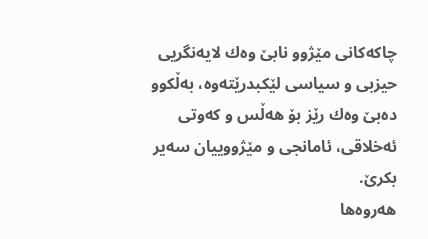چاكه‌كانی مێژوو نابێ وه‌ك لایه‌نگریی حیزبی و سیاسی لێكبدرێته‌وه‌، به‌ڵكوو ده‌بێ وه‌ك رێز بۆ هه‌ڵس و كه‌وتی ئه‌خلاقی، ئامانجی و مێژووییان سه‌یر بكرێ.
هه‌روه‌ها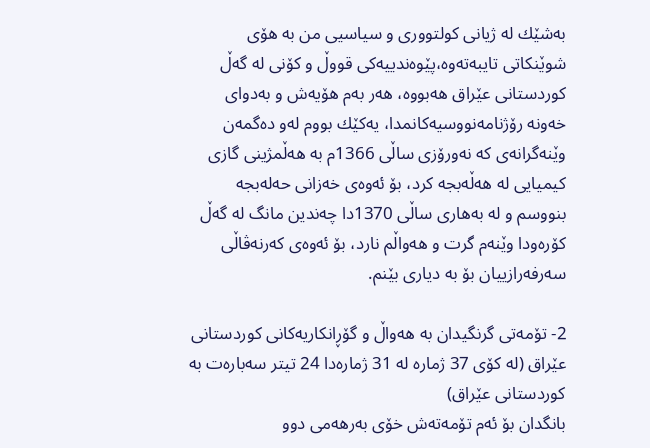به‌شێك له‌ ژیانی كولتووری و سیاسیی من به‌ هۆی شوێنكاتی تایبه‌ته‌وه‌،پێوه‌ندییه‌كی قووڵ و كۆنی له‌ گه‌ڵ كوردستانی عێراق هه‌بووه‌، هه‌ر به‌م هۆیه‌ش و به‌دوای خه‌ونه‌ رۆژنامه‌نووسیه‌كانمدا، یه‌كێك بووم له‌و ده‌گمه‌ن وێنه‌گرانه‌ی كه‌ نه‌ورۆزی ساڵی 1366م به‌ هه‌ڵمژینی گازی كیمیایی له‌ هه‌ڵه‌بجه‌ كرد، بۆ ئه‌وه‌ی خه‌زانی حه‌له‌بجه‌ بنووسم و له‌ به‌هاری ساڵی 1370دا چه‌ندین مانگ له‌ گه‌ڵ كۆره‌ودا وێنه‌م گرت و هه‌واڵم نارد، بۆ ئه‌وه‌ی كه‌رنه‌ڤاڵی سه‌رفه‌رازییان بۆ به‌ دیاری بێنم.

2- تۆمه‌تی گرنگیدان به‌ هه‌واڵ و گۆڕانكاریه‌كانی كوردستانی عێراق (له‌ كۆی 37 ژماره‌ له‌ 31 ژماره‌دا 24 تیتر سه‌باره‌ت به‌ كوردستانی عێراق)
بانگدان بۆ ئه‌م تۆمه‌ته‌ش خۆی به‌رهه‌می دوو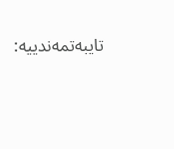تایبه‌تمه‌ندییه‌: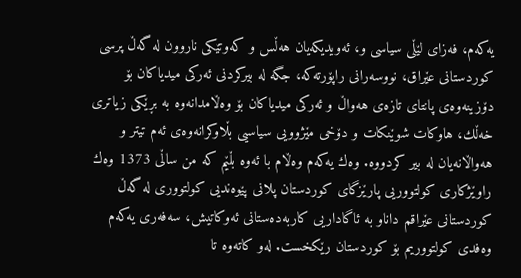یه‌كه‌م، فه‌زای لێڵی سیاسی و، ئه‌ویدیكه‌یان هه‌ڵس و كه‌وتێكی ناروون له‌ گه‌ڵ پرسی كوردستانی عێراق، نووسه‌رانی راپۆرته‌كه‌، جگه‌ له‌ بیركردنی ئه‌ركی میدیاكان بۆ دۆزینه‌وه‌ی پانتای تازه‌ی هه‌واڵ و ئه‌ركی میدیاكان بۆ وه‌ڵامدانه‌وه‌ به‌ بڕێكی زیاتری خه‌ڵك، هاوكات شوێنكات و دۆخی مێژوویی سیاسیی بڵاوكرانه‌وه‌ی ئه‌م تیتر و هه‌واڵانه‌یان له‌ بیر كردووه‌. وه‌ك یه‌كه‌م وه‌ڵام با ئه‌وه‌ بڵێم كه‌ من ساڵی 1373 وه‌ك راوێژكاری كولتووریی پارێزگای كوردستان پلانی پێوه‌ندیی كولتووری له‌ گه‌ڵ كوردستانی عێراقم داناو به‌ ئاگاداریی كاربه‌ده‌ستانی ئه‌وكاتیش، سه‌فه‌ری یه‌كه‌م وه‌فدی كولتووریم بۆ كوردستان رێكخست. له‌و كاته‌وه‌ تا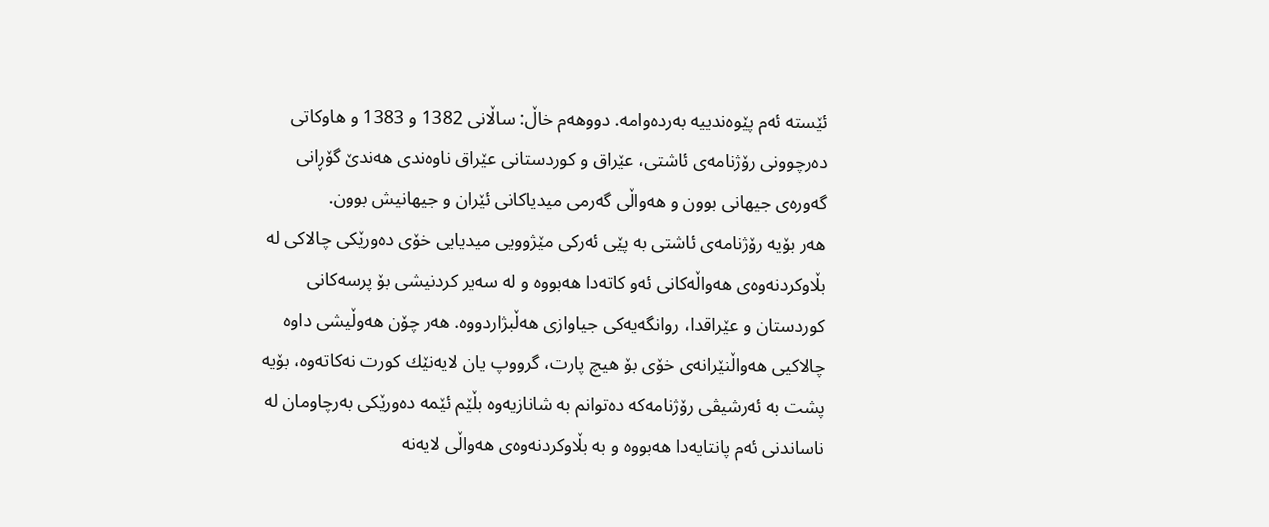ئێسته‌ ئه‌م پێوه‌ندییه‌ به‌رده‌وامه‌. دووهه‌م خاڵ: ساڵانی 1382 و 1383 و هاوكاتی ده‌رچوونی رۆژنامه‌ی ئاشتی، عێراق و كوردستانی عێراق ناوه‌ندی هه‌ندێ گۆڕانی گه‌وره‌ی جیهانی بوون و هه‌واڵی گه‌رمی میدیاكانی ئێران و جیهانیش بوون.
هه‌ر بۆیه‌ رۆژنامه‌ی ئاشتی به‌ پێی ئه‌ركی مێژوویی میدیایی خۆی ده‌ورێكی چالاكی له‌ بڵاوكردنه‌وه‌ی هه‌واڵه‌كانی ئه‌و كاته‌دا هه‌بووه‌ و له‌ سه‌یر كردنیشی بۆ پرسه‌كانی كوردستان و عێراقدا، روانگه‌یه‌كی جیاوازی هه‌ڵبژاردووه‌. هه‌ر چۆن هه‌وڵیشی داوه‌  چالاكیی هه‌واڵنێرانه‌ی خۆی بۆ هیچ پارت، گرووپ یان لایه‌نێك كورت نه‌كاته‌وه‌، بۆیه‌ پشت به‌ ئه‌رشیڤی رۆژنامه‌كه‌ ده‌توانم به‌ شانازیه‌وه‌ بڵێم ئێمه‌ ده‌ورێكی به‌رچاومان له‌ ناساندنی ئه‌م پانتایه‌دا هه‌بووه‌ و به‌ بڵاوكردنه‌وه‌ی هه‌واڵی لایه‌نه‌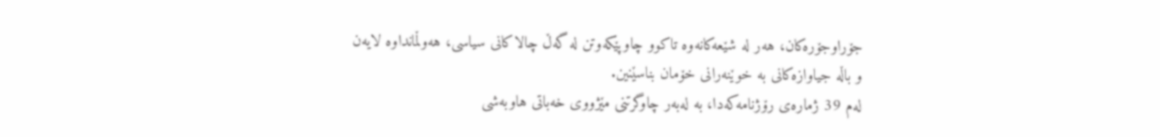جۆراوجۆره‌كان، هه‌ر له‌ شێعه‌كانه‌وه‌ تاكوو چاوپێكه‌وتن له‌ گه‌ڵ چالاكانی سیاسی، هه‌وڵمانداوه‌ لایه‌ن و باڵه‌ جیاوازه‌كانی به‌ خوێنه‌رانی خۆمان بناسێنین.
له‌م 39 ژماره‌ی رۆژنامه‌كه‌دا، به‌ له‌به‌ر چاوگرتنی مێژووی خه‌باتی هاوبه‌شی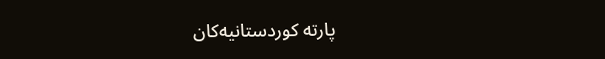پارته‌ كوردستانیه‌كان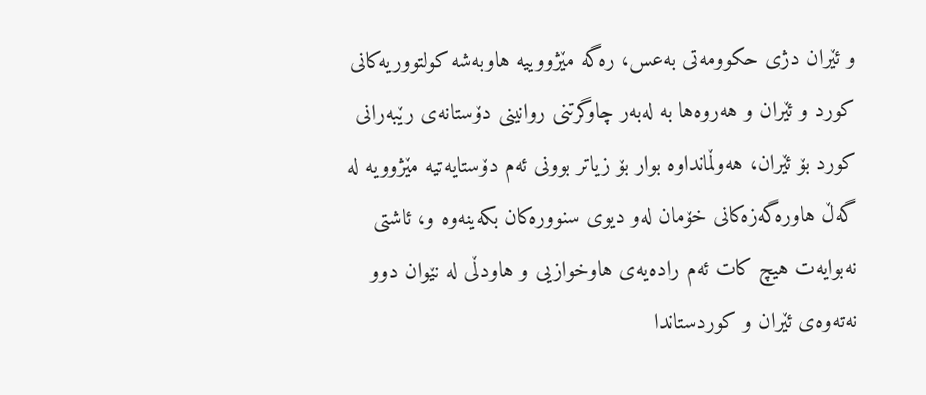و ئێران دژی حكوومه‌تی به‌عس، ره‌گه‌ مێژووییه‌ هاوبه‌شه‌ كولتووریه‌كانی كورد و ئێران و هه‌روه‌ها به‌ له‌به‌ر چاوگرتنی روانینی دۆستانه‌ی رێبه‌رانی كورد بۆ ئێران، هه‌وڵمانداوه‌ بوار بۆ زیاتر بوونی ئه‌م دۆستایه‌تیه‌ مێژوویه‌ له‌ گه‌ڵ هاوره‌گه‌زه‌كانی خۆمان له‌و دیوی سنووره‌كان بكه‌ینه‌وه‌ و، ئاشتی نه‌بوایه‌ت هیچ كات ئه‌م راده‌یه‌ی هاوخوازیی و هاودڵی له‌ نێوان دوو نه‌ته‌وه‌ی ئێران و كوردستاندا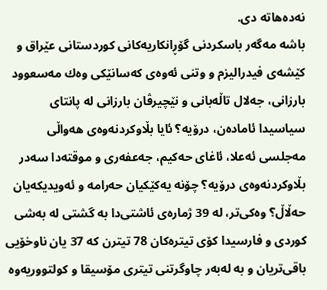نه‌ده‌هاته‌ دی.
باشه‌ مه‌گه‌ر باسكردنی گۆڕانكاریه‌كانی كوردستانی عێراق و كێشه‌ی فیدرالیزم و وتنی ئه‌وه‌ی كه‌سانێكی وه‌ك مه‌سعوود بارزانی، جه‌لال تاڵه‌بانی و نێچیرڤان بارزانی له‌ پانتای سیاسیدا ئاماده‌ن، درۆیه‌؟ ئایا بڵاوكردنه‌وه‌ی هه‌واڵی مه‌جلسی ئه‌علا، ئاغای حه‌كیم، جه‌عفه‌ری و موقته‌دا سه‌در بڵاوكردنه‌وه‌ی درۆیه‌؟ چۆنه‌ یه‌كێكیان حه‌رامه‌ و ئه‌ویدیكه‌یان حه‌ڵاڵ؟ وه‌كی‌تر، له‌ 39 ژماره‌ی ئاشتی‌دا به‌ گشتی له‌ به‌شی كوردی و فارسیدا كۆی تیتره‌كان 78 تیترن كه‌ 37 یان ناوخۆیی باقی‌تریان و به‌ له‌به‌ر چاوگرتنی تیتری مۆسیقا و كولتووریه‌وه‌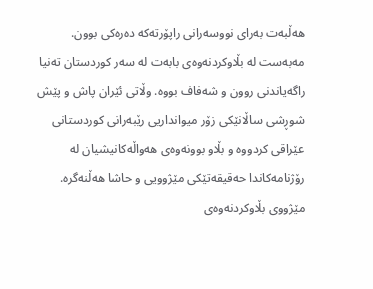هه‌ڵبه‌ت به‌رای نووسه‌رانی راپۆرته‌كه‌ ده‌ره‌كی بوون.
مه‌به‌ست له‌ بڵاوكردنه‌وه‌ی بابه‌ت له‌ سه‌ر كوردستان ته‌نیا راگه‌یاندنی روون و شه‌فاف بووه‌. وڵاتی ئێران پاش و پێش شوڕشی ساڵانێكی زۆر میوانداریی رێبه‌رانی كوردستانی عێراقی كردووه‌ و بڵاو بوونه‌وه‌ی هه‌واڵه‌كانیشیان له‌ رۆژنامه‌كاندا حه‌قیقه‌تێكی مێژوویی و حاشا هه‌ڵنه‌گره‌. مێژووی بڵاوكردنه‌وه‌ی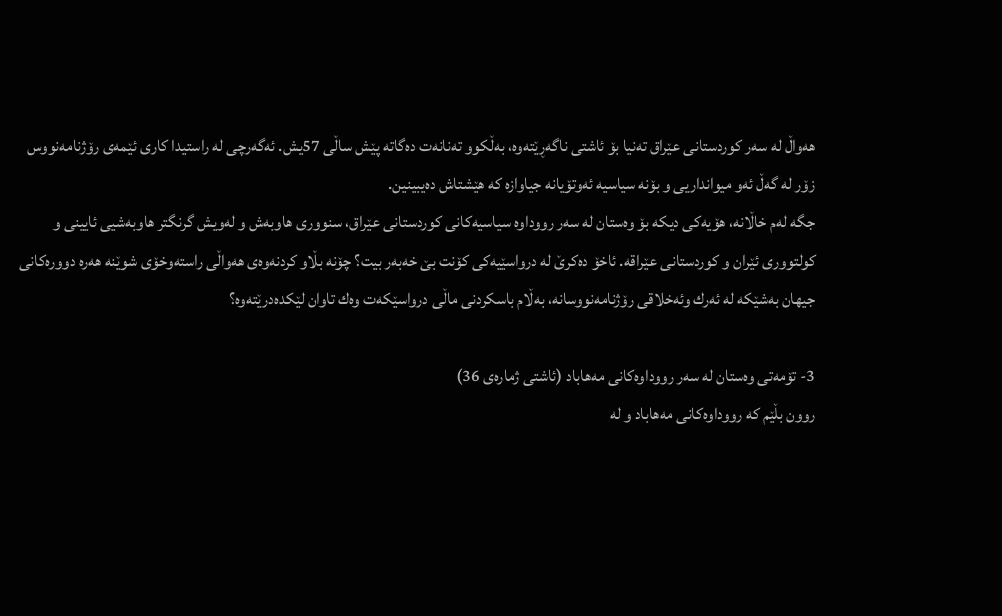هه‌واڵ له‌ سه‌ر كوردستانی عێراق ته‌نیا بۆ ئاشتی ناگه‌ڕێته‌وه‌، به‌ڵكوو ته‌نانه‌ت ده‌گاته‌ پێش ساڵی 57یش. ئه‌گه‌رچی له‌ راستیدا كاری ئێمه‌ی رۆژنامه‌نووس زۆر له‌ گه‌ڵ ئه‌و میوانداریی و بۆنه‌ سیاسیه‌ ئه‌وتۆیانه‌ جیاوازه‌ كه‌ هێشتاش ده‌یبینین.
جگه‌ له‌م خاڵانه‌، هۆیه‌كی دیكه‌ بۆ وه‌ستان له‌ سه‌ر رووداوه‌ سیاسیه‌كانی كوردستانی عێراق، سنووری هاوبه‌ش و له‌ویش گرنگتر هاوبه‌شیی ئایینی و كولتووری ئێران و كوردستانی عێراقه‌. ئاخۆ ده‌كرێ له‌ درواسێیه‌كی كۆنت بێ خه‌به‌ر بیت؟ چۆنه‌ بڵاو كردنه‌وه‌ی هه‌واڵی راسته‌وخۆی شوێنه‌ هه‌ره‌ دووره‌كانی جیهان به‌شێكه‌ له‌ ئه‌رك وئه‌خلاقی رۆژنامه‌نووسانه‌، به‌ڵام باسكردنی ماڵی درواسێكه‌ت وه‌ك تاوان لێكده‌درێته‌وه‌؟

3- تۆمه‌تی وه‌ستان له‌ سه‌ر رووداوه‌كانی مه‌هاباد (ئاشتی ژماره‌ی 36)
روون بڵێم كه‌ رووداوه‌كانی مه‌هاباد و له‌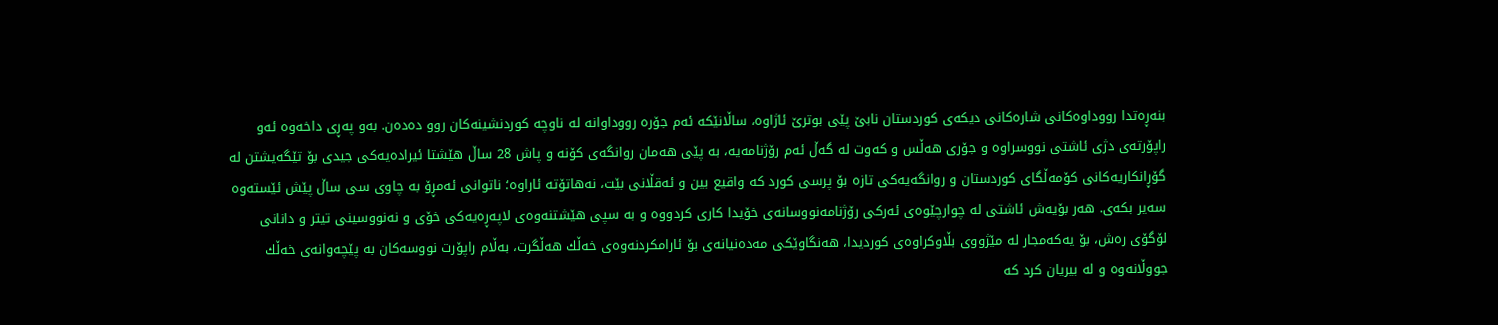بنه‌ڕه‌تدا رووداوه‌كانی شاره‌كانی دیكه‌ی كوردستان نابێ پێی بوترێ ئاژاوه‌، ساڵانێكه‌ ئه‌م جۆره‌ رووداوانه‌ له‌ ناوچه‌ كوردنشینه‌كان روو ده‌ده‌ن. به‌و په‌ڕی داخه‌وه‌ ئه‌و راپۆرته‌ی دژی ئاشتی نووسراوه‌ و جۆری هه‌ڵس و كه‌وت له‌ گه‌ڵ ئه‌م رۆژنامه‌یه‌، به‌ پێی هه‌مان روانگه‌ی كۆنه‌ و پاش 28 ساڵ هێشتا ئیراده‌یه‌كی جیدی بۆ تێگه‌یشتن له‌ گۆڕانكاریه‌كانی كۆمه‌ڵگای كوردستان و روانگه‌یه‌كی تازه‌ بۆ پرسی كورد كه‌ واقیع بین و ئه‌قڵانی بێت، نه‌هاتۆته‌ ئاراوه‌؛ ناتوانی ئه‌مڕۆ به‌ چاوی سی ساڵ پێش ئێسته‌وه‌ سه‌یر بكه‌ی. هه‌ر بۆیه‌ش ئاشتی له‌ چوارچێوه‌ی ئه‌ركی رۆژنامه‌نووسانه‌ی خۆیدا كاری كردووه‌ و به‌ سپی هێشتنه‌وه‌ی لاپه‌ڕه‌یه‌كی خۆی و نه‌نووسینی تیتر و دانانی لۆگۆی ره‌ش، بۆ یه‌كه‌مجار له‌ مێژووی بڵاوكراوه‌ی كوردیدا، هه‌نگاوێكی مه‌ده‌نیانه‌ی بۆ ئارامكردنه‌وه‌ی خه‌ڵك هه‌ڵگرت، به‌ڵام راپۆرت نووسه‌كان به‌ پێچه‌وانه‌ی خه‌ڵك جووڵانه‌وه‌ و له‌ بیریان كرد كه‌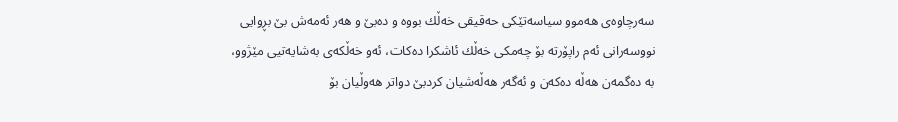سه‌رچاوه‌ی هه‌موو سیاسه‌تێكی حه‌قیقی خه‌ڵك بووه‌ و ده‌بێ و هه‌ر ئه‌مه‌ش بێ بڕوایی نووسه‌رانی ئه‌م راپۆرته‌ بۆ چه‌مكی خه‌ڵك ئاشكرا ده‌كات، ئه‌و خه‌ڵكه‌ی به‌شایه‌تیی مێژوو، به‌ ده‌گمه‌ن هه‌ڵه‌ ده‌كه‌ن و ئه‌گه‌ر هه‌ڵه‌شیان كردبێ دواتر هه‌وڵیان بۆ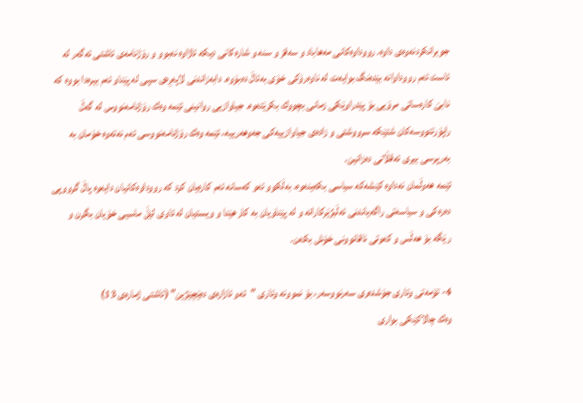جوبرانكردنه‌وه‌ی داوه‌. رووداوه‌كانی مه‌هاباد و سه‌قز و سنه‌ و شاره‌كانی دیكه‌ ئاژاوه‌ نه‌بوو و رۆژنامه‌ی ئاشتی ئه‌گه‌ر له‌ ئاست ئه‌م رووداوانه‌ بێده‌نگ بوایه‌ت له‌ ناوه‌رۆكی خۆی به‌تاڵ ده‌بۆوه‌. دابه‌زاندنی لاپه‌ڕه‌ی سپی له‌ پێناو ئه‌م بیره‌دا بووه‌ كه‌ نابێ كاره‌ساتی مرۆیی بۆ پێدراوێكی زمانی بچووك بكرێته‌وه‌. جیاوازیی روانینی ئێمه‌ وه‌ك رۆژنامه‌نووس له‌ گه‌ڵ راپۆرتنووسه‌كان شتێكه‌ سرووشتی و زاده‌ی جیاوازییه‌كی جه‌وهه‌رییه‌، ئێمه‌ وه‌ك رۆژنامه‌نووسی ئه‌م نه‌ته‌وه‌ خۆمان به‌ به‌رپرسی بیری ئه‌قڵانی ده‌زانین.
ئێمه‌ هه‌وڵمان نه‌داوه‌ كێشه‌كه‌ سیاسی بكه‌ینه‌وه‌، به‌ڵكوو ئه‌و كه‌سانه‌ ئه‌م كاره‌یان كرد كه‌ رووداوه‌كانیان دایه‌وه‌ پاڵ گرووپی ده‌ره‌كی و سیاسه‌تی راگه‌یاندنی ئه‌ڵبژێركارانه‌ و له‌ پێناویان به‌ كار هێنا و ویستیان له‌ ئاوی لێڵ ماسیی خۆیان بگرن و رێگه‌ بۆ هه‌ڵس و كه‌وتی ناقانوونی خۆش بكه‌ن.

4- تۆمه‌تی وتاری جۆشده‌ری سه‌رنووسه‌ر، بۆ نموونه‌ وتاری "ئه‌و ئازاره‌ی ده‌ێچێژین" (ئاشتی ژماره‌‌ی 13)
وه‌ك چالاكێكی بواری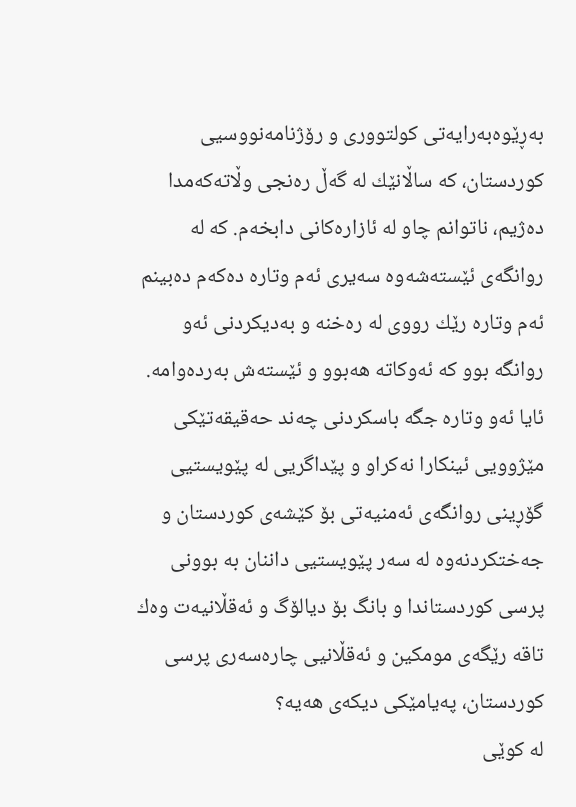به‌ڕێوه‌به‌رایه‌تی كولتووری و رۆژنامه‌نووسیی كوردستان، كه‌ ساڵانێك له‌ گه‌ڵ ره‌نجی وڵاته‌كه‌مدا ده‌ژیم، ناتوانم چاو له‌ ئازاره‌كانی دابخه‌م. كه‌ له‌ روانگه‌ی ئێسته‌شه‌وه‌ سه‌یری ئه‌م وتاره‌ ده‌كه‌م ده‌بینم ئه‌م وتاره‌ رێك رووی له‌ ره‌خنه‌ و به‌دیكردنی ئه‌و روانگه‌ بوو كه‌ ئه‌وكاته‌ هه‌بوو و ئێسته‌ش به‌رده‌وامه‌. ئایا ئه‌و وتاره‌ جگه‌ باسكردنی چه‌ند حه‌قیقه‌تێكی مێژوویی ئینكارا نه‌كراو و پێداگریی له‌ پێویستیی گۆڕینی روانگه‌ی ئه‌منیه‌تی بۆ كێشه‌ی كوردستان و جه‌ختكردنه‌وه‌ له‌ سه‌ر پێویستیی داننان به‌ بوونی پرسی كوردستاندا و بانگ بۆ دیالۆگ و ئه‌قڵانیه‌ت وه‌ك تاقه‌ رێگه‌ی مومكین و ئه‌قڵانیی چاره‌سه‌ری پرسی كوردستان، په‌یامێكی دیكه‌ی هه‌یه‌؟
له‌ كوێی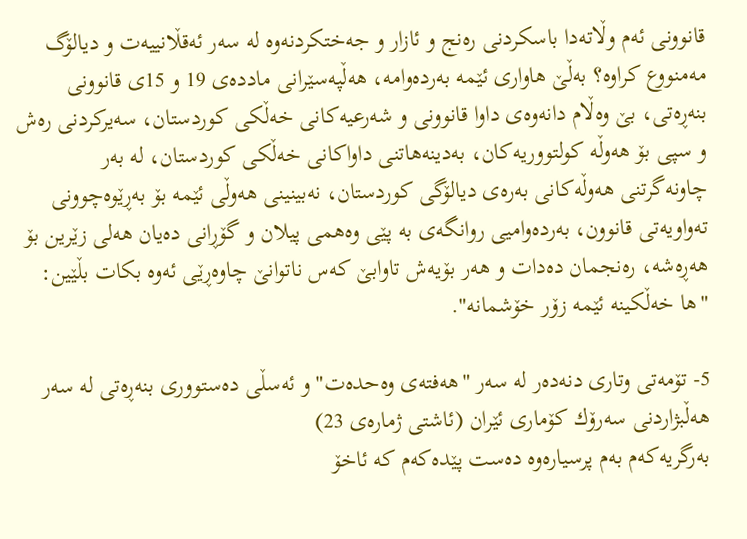قانوونی ئه‌م وڵاته‌دا باسكردنی ره‌نج و ئازار و جه‌ختكردنه‌وه‌ له‌ سه‌ر ئه‌قڵانییه‌ت و دیالۆگ مه‌منووع كراوه‌؟ به‌ڵێ هاواری ئێمه‌ به‌رده‌وامه‌، هه‌ڵپه‌سێرانی مادده‌ی 19 و 15ی قانوونی بنه‌ڕه‌تی، بێ وه‌ڵام دانه‌وه‌ی داوا قانوونی و شه‌رعیه‌كانی خه‌ڵكی كوردستان، سه‌یركردنی ره‌ش و سپی بۆ هه‌وڵه‌ كولتووریه‌كان، به‌دینه‌هاتنی داواكانی خه‌ڵكی كوردستان، له‌ به‌ر چاونه‌گرتنی هه‌وڵه‌كانی به‌ره‌ی دیالۆگی كوردستان، نه‌بینینی هه‌وڵی ئێمه‌ بۆ به‌ڕێوه‌چوونی ته‌واویه‌تی قانوون، به‌رده‌وامیی روانگه‌ی به‌ پێی وه‌همی پیلان و گۆڕانی ده‌یان هه‌لی زێرین بۆ هه‌ڕه‌شه‌، ره‌نجمان ده‌دات و هه‌ر بۆیه‌ش تاوابێ كه‌س ناتوانێ چاوه‌ڕێی ئه‌وه‌ بكات بڵێین: "ها خه‌ڵكینه‌ ئێمه‌ زۆر خۆشمانه‌".

5- تۆمه‌تی وتاری دنه‌ده‌ر له‌ سه‌ر "هه‌فته‌ی وه‌حده‌ت" و ئه‌سڵی ده‌ستووری بنه‌ڕه‌تی له‌ سه‌ر هه‌ڵبژاردنی سه‌رۆك كۆماری ئێران (ئاشتی ژماره‌ی 23)
به‌رگریه‌كه‌م به‌م پرسیاره‌وه‌ ده‌ست پێده‌كه‌م كه‌ ئاخۆ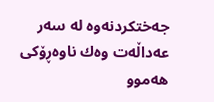جه‌ختكردنه‌وه‌ له‌ سه‌ر عه‌داڵه‌ت وه‌ك ناوه‌ڕۆكی هه‌موو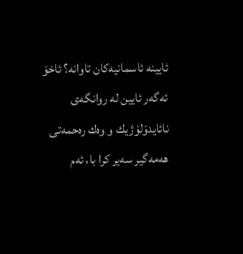ئایینه‌ ئاسمانیه‌كان تاوانه‌؟ ئاخۆ ئه‌گه‌ر ئایین له‌ روانگه‌ی نائایدۆلۆژیك و وه‌ك ره‌حمه‌تی هه‌مه‌گیر سه‌یر كرا با، ئه‌م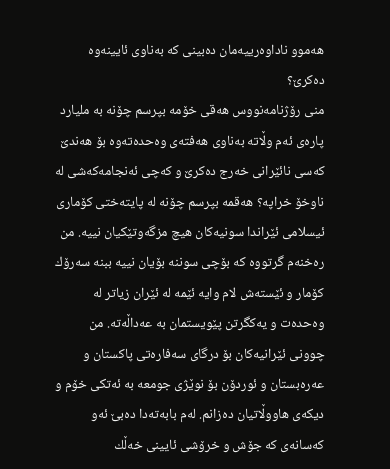هه‌موو ناداوه‌رییه‌مان ده‌بینی كه‌ به‌ناوی ئایینه‌وه‌ ده‌كرێ؟
منی رۆژنامه‌نووس هه‌قی خۆمه‌ بپرسم چۆنه‌ به‌ ملیارد پاره‌ی ئه‌م وڵاته‌ به‌ناوی هه‌فته‌ی وه‌حده‌ته‌وه‌ بۆ هه‌ندێ كه‌سی نائێرانی خه‌رج ده‌كرێ و كه‌چی ئه‌نجامه‌كه‌شی له‌ ناوخۆ خراپه‌؟ هه‌قمه‌ بپرسم چۆنه‌ له‌ پایته‌ختی كۆماری ئیسلامی ئێراندا سونیه‌كان هیچ مزگه‌وتێكیان نییه‌. من ره‌خنه‌م گرتووه‌ كه‌ بۆچی سوننه‌ بۆیان نییه‌ ببنه‌ سه‌رۆك كۆمار و ئێسته‌ش لام وایه‌ ئێمه‌ له‌ ئێران زیاتر له‌ وه‌حده‌ت و یه‌كگرتن پێویستمان به‌ عه‌داڵه‌ته‌. من چوونی ئێرانیه‌كان بۆ درگای سه‌فاره‌تی پاكستان و عه‌ره‌بستان و ئوردۆن بۆ نوێژی جومعه‌ به‌ ئه‌تكی خۆم و دیكه‌ی هاووڵاتیان ده‌زانم. له‌م بابه‌ته‌دا ده‌بێ ئه‌و كه‌سانه‌ی كه‌ جۆش و خرۆشی ئایینی خه‌ڵك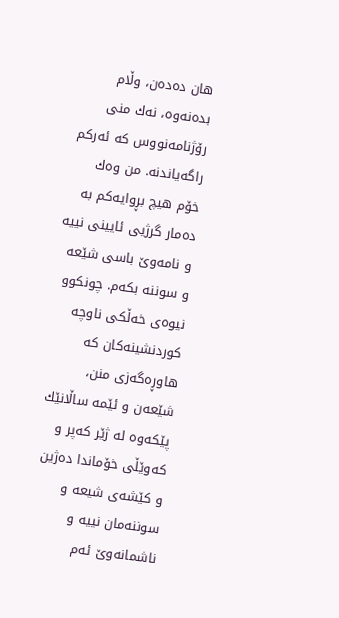هان ده‌ده‌ن، وڵام بده‌نه‌وه‌، نه‌ك منی رۆژنامه‌نووس كه‌ ئه‌ركم راگه‌یاندنه‌. من وه‌ك خۆم هیچ بڕوایه‌كم به‌ ده‌مار گرژیی ئایینی نییه‌ و نامه‌وێ باسی شێعه‌ و سوننه‌ بكه‌م. چونكوو نیوه‌ی خه‌ڵكی ناوچه‌ كوردنشینه‌كان كه‌ هاوڕه‌گه‌زی منن، شێعه‌ن و ئێمه‌ ساڵانێك پێكه‌وه‌ له‌ ژێر كه‌پر و كه‌وێڵی خۆماندا ده‌ژین و كێشه‌ی شیعه‌ و سوننه‌مان نییه‌ و ناشمانه‌وێ ئه‌م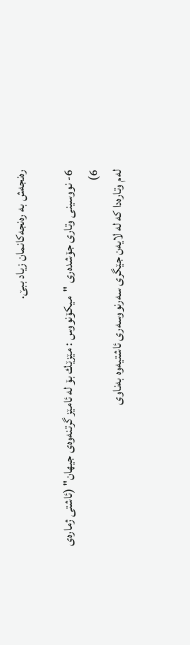ره‌نجه‌ش به‌ ره‌نجه‌كانمان زیاد ببێ.

6- نووسینی وتاری جۆشده‌ری "میكۆنووس : مێزێك بۆ له‌ ئامێز گرتنه‌وه‌ی جیهان" (ئاشتی ژماره‌‌ی 6)
له‌م وتاره‌دا كه‌ له‌ لایه‌ن جێگری سه‌رنووسه‌ری ئاشتیه‌وه‌ به‌ناوی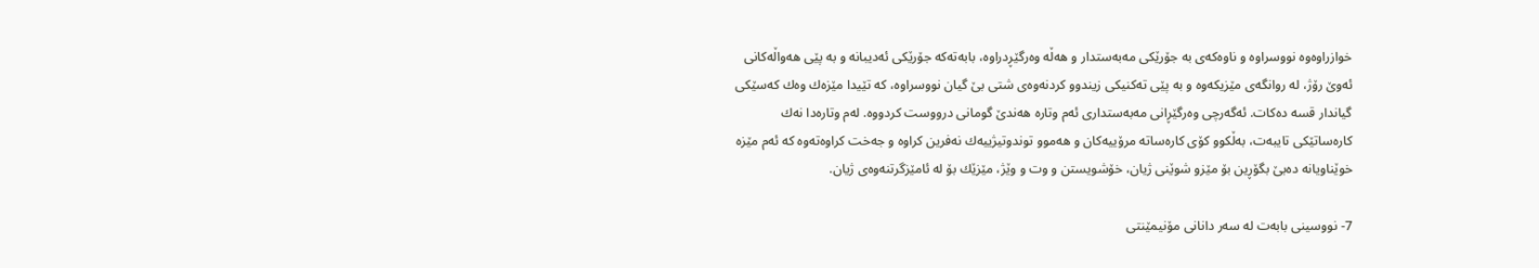خوازراوه‌وه‌ نووسراوه‌ و ناوه‌كه‌ی به‌ جۆرێكی مه‌به‌ستدار و هه‌ڵه‌ وه‌رگێڕدراوه‌، بابه‌ته‌كه‌ جۆرێكی ئه‌دیبانه‌ و به‌ پێی هه‌واڵه‌كانی ئه‌وێ رۆژ، له‌ روانگه‌ی مێزیكه‌وه‌ و به‌ پێی ته‌كنیكی زیندوو كردنه‌وه‌ی شتی بێ گیان نووسراوه‌، كه‌ تێیدا مێزه‌ك وه‌ك كه‌سێكی گیاندار قسه‌ ده‌كات. ئه‌گه‌رچی وه‌رگێڕانی مه‌به‌ستداری ئه‌م وتاره‌ هه‌ندێ گومانی درووست كردووه‌. له‌م وتاره‌دا نه‌ك كاره‌ساتێكی تایبه‌ت، به‌ڵكوو كۆی كاره‌ساته‌ مرۆییه‌كان و هه‌موو توندوتیژییه‌ك نه‌فرین كراوه‌ و جه‌خت كراوه‌ته‌وه‌ كه‌ ئه‌م مێزه‌ خوێناویانه‌ ده‌بێ بگۆڕین بۆ مێزو شوێنی ژیان، خۆشویستن و وت و وێژ، مێزێك بۆ له‌ ئامێزگرتنه‌وه‌ی ژیان.

7- نووسینی بابه‌ت له‌ سه‌ر دانانی مۆنیمێنتی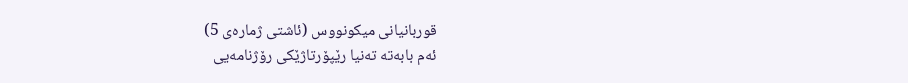قوربانیانی میكونووس (ئاشتی ژماره‌‌ی 5)
ئه‌م بابه‌ته‌ ته‌نیا رێپۆرتاژێكی رۆژنامه‌یی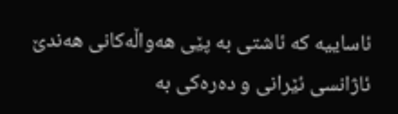ئاساییه‌ كه‌ ئاشتی به‌ پێی هه‌واڵه‌كانی هه‌ندێ ئاژانسی ئێرانی و ده‌ره‌كی به‌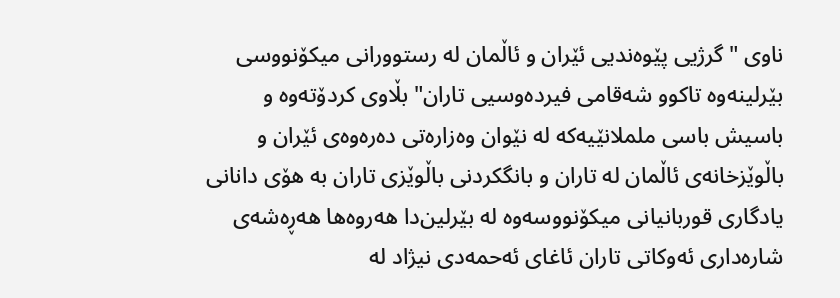ناوی "گرژیی پێوه‌ندیی ئێران و ئاڵمان له‌ رستوورانی میكۆنووسی بێرلینه‌وه‌ تاكوو شه‌قامی فیرده‌وسیی تاران" بڵاوی كردۆته‌وه‌ و باسیش باسی ململانێیه‌كه‌ له‌ نێوان وه‌زاره‌تی ده‌ره‌وه‌ی ئێران و باڵوێزخانه‌ی ئاڵمان له‌ تاران و بانگكردنی باڵوێزی تاران به‌ هۆی دانانی یادگاری قوربانیانی میكۆنووسه‌وه‌ له‌ بێرلین‌دا هه‌روه‌ها هه‌ڕه‌شه‌ی شاره‌داری ئه‌وكاتی تاران ئاغای ئه‌حمه‌دی نیژاد له‌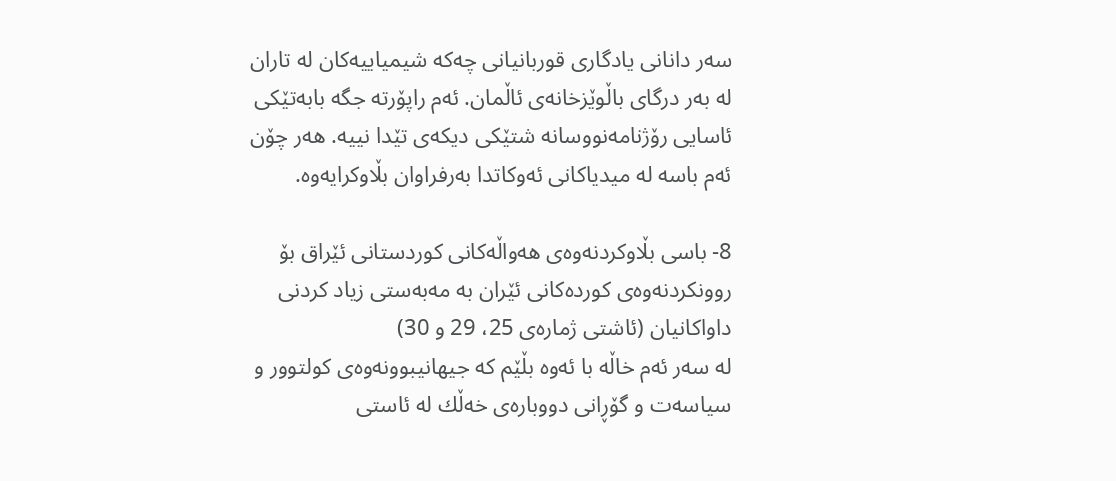سه‌ر دانانی یادگاری قوربانیانی چه‌كه‌ شیمیاییه‌كان له‌ تاران له‌ به‌ر درگای باڵوێزخانه‌ی ئاڵمان. ئه‌م راپۆرته‌ جگه‌ بابه‌تێكی ئاسایی رۆژنامه‌نووسانه‌ شتێكی دیكه‌ی تێدا نییه‌. هه‌ر چۆن ئه‌م باسه‌ له‌ میدیاكانی ئه‌وكاتدا به‌رفراوان بڵاوكرایه‌وه‌.

8- باسی بڵاوكردنه‌وه‌ی هه‌واڵه‌كانی كوردستانی ئێراق بۆ روونكردنه‌وه‌ی كورده‌كانی ئێران به‌ مه‌به‌ستی زیاد كردنی داواكانیان (ئاشتی ژماره‌ی 25، 29 و 30)
له‌ سه‌ر ئه‌م خاڵه‌ با ئه‌وه‌ بڵێم كه‌ جیهانیبوونه‌وه‌ی كولتوور و سیاسه‌ت و گۆڕانی دووباره‌ی خه‌ڵك له‌ ئاستی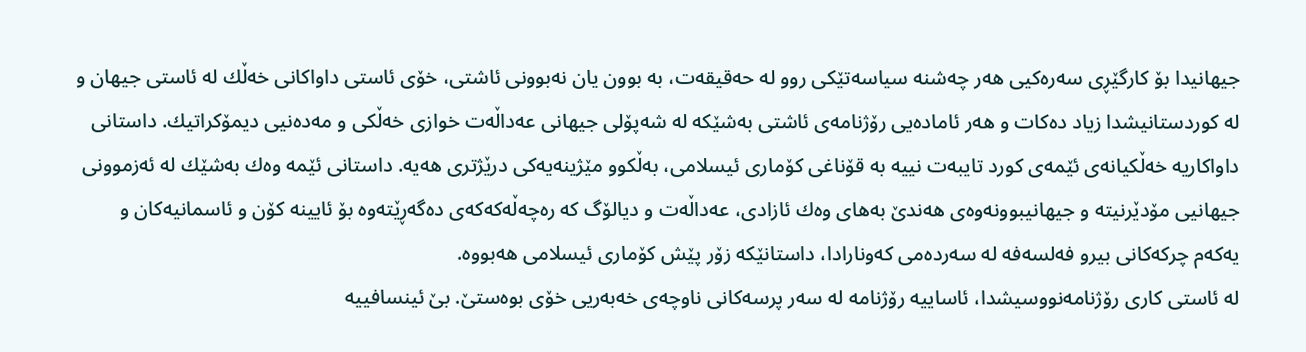جیهانیدا بۆ كارگێڕی سه‌ره‌كیی هه‌ر چه‌شنه‌ سیاسه‌تێكی روو له‌ حه‌قیقه‌ت، به‌ بوون یان نه‌بوونی ئاشتی، خۆی ئاستی داواكانی خه‌ڵك له‌ ئاستی جیهان و له‌ كوردستانیشدا زیاد ده‌كات و هه‌ر ئاماده‌یی رۆژنامه‌ی ئاشتی به‌شێكه‌ له‌ شه‌پۆلی جیهانی عه‌داڵه‌ت خوازی خه‌ڵكی و مه‌ده‌نیی دیمۆكراتیك. داستانی داواكاریه‌ خه‌ڵكیانه‌ی ئێمه‌ی كورد تایبه‌ت نییه‌ به‌ قۆناغی كۆماری ئیسلامی، به‌ڵكوو مێژینه‌یه‌كی درێژتری هه‌یه‌. داستانی ئێمه‌ وه‌ك به‌شێك له‌ ئه‌زموونی جیهانیی مۆدێرنیته‌ و جیهانیبوونه‌وه‌ی هه‌ندێ به‌های وه‌ك ئازادی، عه‌داڵه‌ت و دیالۆگ كه‌ ره‌چه‌ڵه‌كه‌كه‌ی ده‌گه‌ڕێته‌وه‌ بۆ ئایینه‌ كۆن و ئاسمانیه‌كان و یه‌كه‌م چركه‌كانی بیرو فه‌لسه‌فه‌ له‌ سه‌رده‌می كه‌ونارادا، داستانێكه‌ زۆر پێش كۆماری ئیسلامی هه‌بووه‌.
له‌ ئاستی كاری رۆژنامه‌نووسیشدا، ئاساییه‌ رۆژنامه‌ له‌ سه‌ر پرسه‌كانی ناوچه‌ی خه‌به‌ریی خۆی بوه‌ستێ. بێ ئینسافییه‌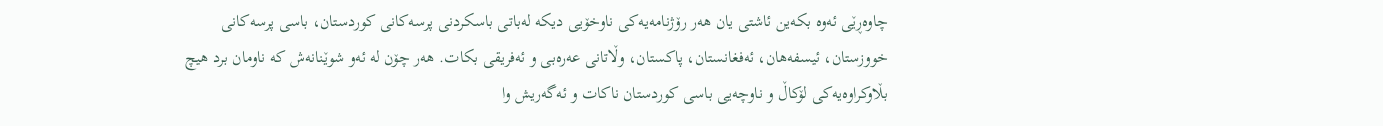چاوه‌ڕێی ئه‌وه‌ بكه‌ین ئاشتی یان هه‌ر رۆژنامه‌یه‌كی ناوخۆیی دیكه‌ له‌باتی باسكردنی پرسه‌كانی كوردستان، باسی پرسه‌كانی خووزستان، ئیسفه‌هان، ئه‌فغانستان، پاكستان، وڵاتانی عه‌ره‌بی و ئه‌فریقی بكات. هه‌ر چۆن له‌ ئه‌و شوێنانه‌ش كه‌ ناومان برد هیچ بڵاوكراوه‌یه‌كی لۆكاڵ و ناوچه‌یی باسی كوردستان ناكات و ئه‌گه‌ریش وا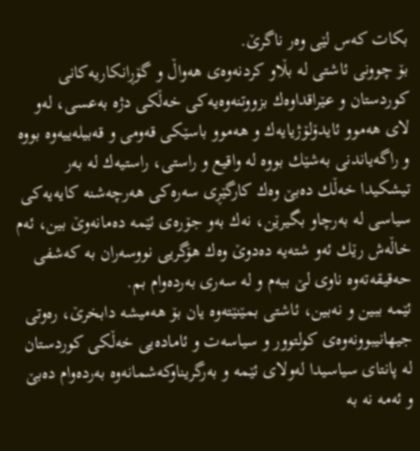بكات كه‌س لێی وه‌ر ناگرێ.
بۆ چوونی ئاشتی له‌ بڵاو كردنه‌وه‌ی هه‌واڵ و گۆڕانكاریه‌كانی كوردستان و عێراقداوه‌ك بزووتنه‌وه‌یه‌كی خه‌ڵكی دژه‌ به‌عسی، له‌و لای هه‌موو ئایدۆلۆژیایه‌ك و هه‌موو باسێكی قه‌ومی و قه‌بیله‌ییه‌وه‌ بووه‌ و راگه‌یاندنی به‌شێك بووه‌ له‌ واقیع و راستی، راستیه‌ك له‌ به‌ر تیشكیدا خه‌ڵك ده‌بێ وه‌ك كارگێڕی سه‌ره‌كی هه‌رچه‌شنه‌ كایه‌یه‌كی سیاسی له‌ به‌رچاو بگیرێن، نه‌ك به‌و جۆره‌ی ئێمه‌ ده‌مانه‌وێ بین، ئه‌م خاڵه‌ش رێك ئه‌و شته‌یه‌ ده‌دوێ وه‌ك هۆگریی نووسه‌ران به‌ كه‌شفی حه‌قیقه‌ته‌وه‌ ناوی لێ ببه‌م و له‌ سه‌ری به‌رده‌وام بم.
ئێمه‌ ببین و نه‌بین، ئاشتی بمێنێته‌وه‌ یان بۆ هه‌میشه‌ دابخرێ، ره‌وتی جیهانیبوونه‌وه‌ی كولتوور و سیاسه‌ت و ئاماده‌یی خه‌ڵكی كوردستان له‌ پانتای سیاسیدا له‌ولای ئێمه‌ و به‌رگریناوكه‌شمانه‌وه‌ به‌رده‌وام ده‌بێ و ئه‌مه‌ نه‌ به‌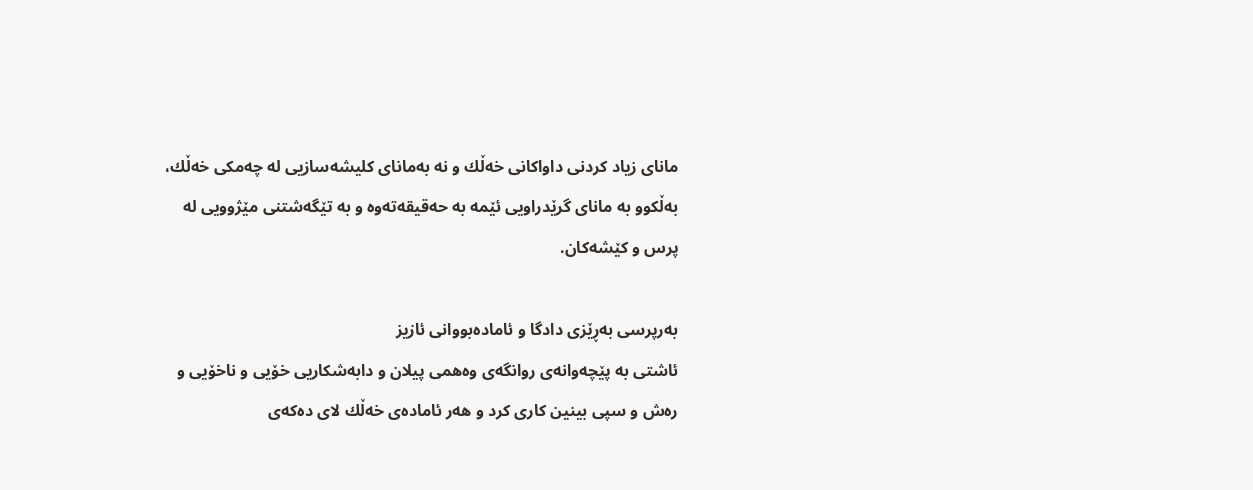مانای زیاد كردنی داواكانی خه‌ڵك و نه‌ به‌مانای كلیشه‌سازیی له‌ چه‌مكی خه‌ڵك، به‌ڵكوو به‌ مانای گرێدراویی ئێمه‌ به‌ حه‌قیقه‌ته‌وه‌ و به‌ تێگه‌شتنی مێژوویی له‌ پرس و كێشه‌كان.

به‌رپرسی به‌ڕێزی دادگا و ئاماده‌بووانی ئازیز
ئاشتی به‌ پێچه‌وانه‌ی روانگه‌ی وه‌همی پیلان و دابه‌شكاریی خۆیی و ناخۆیی و ره‌ش و سپی بینین كاری كرد و هه‌ر ئاماده‌ی خه‌ڵك لای ده‌كه‌ی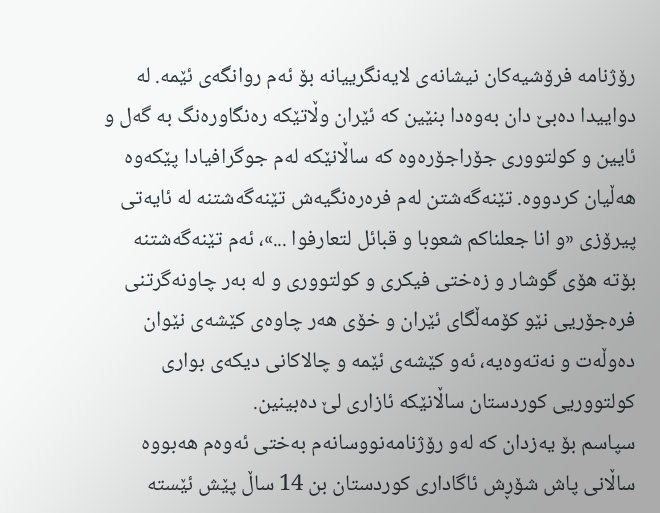رۆژنامه‌ فرۆشیه‌كان نیشانه‌ی لایه‌نگرییانه‌ بۆ ئه‌م روانگه‌ی ئێمه‌. له‌ دواییدا ده‌بێ دان به‌وه‌دا بنێین كه‌ ئێران وڵاتێكه‌ ره‌نگاوره‌نگ به‌ گه‌ل و ئایین و كولتووری جۆراجۆره‌وه‌ كه‌ ساڵانێكه‌ له‌م جوگرافیادا پێكه‌وه‌ هه‌ڵیان كردووه‌. تێنه‌گه‌شتن له‌م فره‌ره‌نگیه‌ش تێنه‌گه‌شتنه‌ له‌ ئایه‌تی پیرۆزی «و انا جعلناكم شعوبا و قبائل لتعارفوا ...»، ئه‌م تێنه‌گه‌شتنه‌ بۆته‌ هۆی گوشار و زه‌ختی فیكری و كولتووری و له‌ به‌ر چاونه‌گرتنی فره‌جۆریی نێو كۆمه‌ڵگای ئێران و خۆی هه‌ر چاوه‌ی كێشه‌ی نێوان ده‌وڵه‌ت و نه‌ته‌وه‌یه‌، ئه‌و كێشه‌ی ئێمه‌ و چالاكانی دیكه‌ی بواری كولتووریی كوردستان ساڵانێكه‌ ئازاری لێ ده‌بینین.
سپاسم بۆ یه‌زدان كه‌ له‌و رۆژنامه‌نووسانه‌م به‌ختی ئه‌وه‌م هه‌بووه‌ ساڵانی پاش شۆڕش ئاگاداری كوردستان بن 14 ساڵ پێش ئێسته‌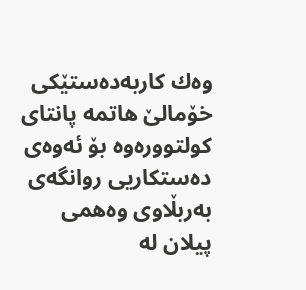وه‌ك كاربه‌ده‌ستێكی خۆمالێ هاتمه‌ پانتای كولتووره‌وه‌ بۆ ئه‌وه‌ی ده‌ستكاریی روانگه‌ی به‌ربڵاوی وه‌همی پیلان له‌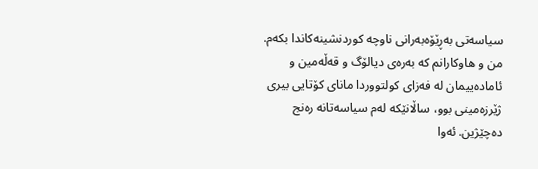سیاسه‌تی به‌ڕێۆه‌به‌رانی ناوچه‌ كوردنشینه‌كاندا بكه‌م. من و هاوكارانم كه‌ به‌ره‌ی دیالۆگ و قه‌ڵه‌مین و ئاماده‌ییمان له‌ فه‌زای كولتووردا مانای كۆتایی بیری ژێرزه‌مینی بوو، ساڵانێكه‌ له‌م سیاسه‌تانه‌ ره‌نج ده‌چێژین. ئه‌وا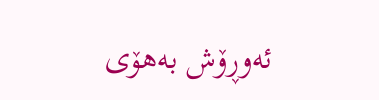ئه‌وڕۆش به‌هۆی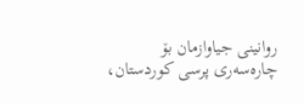روانینی جیاوازمان بۆ چاره‌سه‌ری پرسی كوردستان،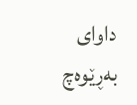داوای به‌ڕێوه‌چ